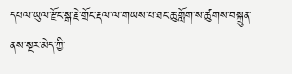དཔལ་ཡུལ་རྫོང་སྒ་རྗེ་གྲོང་རྡལ་ལ་གཡས་པ་ཐང་ཆུ་གློག་ས་ཚུགས་བསྐྲུན་ནས་སྔར་མེད་ཀྱི་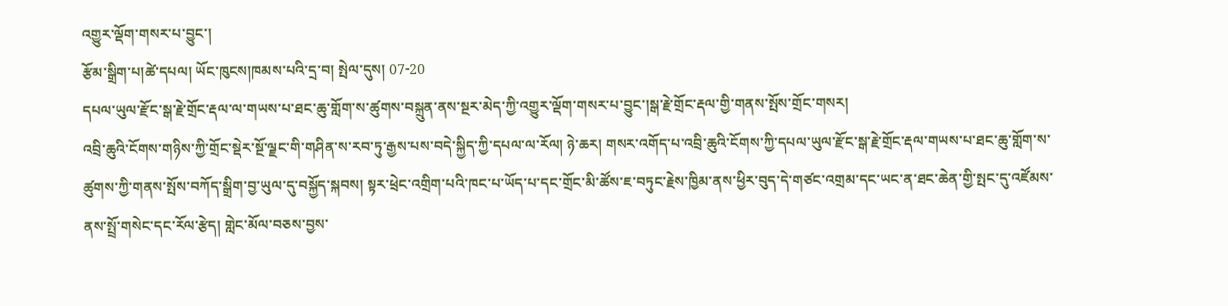འགྱུར་ལྡོག་གསར་པ་བྱུང་།
རྩོམ་སྒྲིག་པ།ཚེ་དཔལ། ཡོང་ཁུངས།ཁམས་པའི་དྲ་བ། སྤེལ་དུས། 07-20
དཔལ་ཡུལ་རྫོང་སྒ་རྗེ་གྲོང་རྡལ་ལ་གཡས་པ་ཐང་ཆུ་གློག་ས་ཚུགས་བསྐྲུན་ནས་སྔར་མེད་ཀྱི་འགྱུར་ལྡོག་གསར་པ་བྱུང་།སྒ་རྗེ་གྲོང་རྡལ་གྱི་གནས་སྤོས་གྲོང་གསར།
འབྲི་ཆུའི་ངོགས་གཉིས་ཀྱི་གྲོང་སྡེར་སྔོ་ལྗང་གི་གཤིན་ས་རབ་ཏུ་རྒྱས་པས་བདེ་སྐྱིད་ཀྱི་དཔལ་ལ་རོལ། ཉེ་ཆར། གསར་འགོད་པ་འབྲི་ཆུའི་ངོགས་ཀྱི་དཔལ་ཡུལ་རྫོང་སྒ་རྗེ་གྲོང་རྡལ་གཡས་པ་ཐང་ཆུ་གློག་ས་ཚུགས་ཀྱི་གནས་སྤོས་བཀོད་སྒྲིག་བྱ་ཡུལ་དུ་བསྐྱོད་སྐབས། སྟར་ཕྲེང་འགྲིག་པའི་ཁང་པ་ཡོད་པ་དང་གྲོང་མི་ཚོས་ཇ་བཏུང་རྗེས་ཁྱིམ་ནས་ཕྱིར་བུད་དེ་གཙང་འགྲམ་དང་ཡང་ན་ཐང་ཆེན་གྱི་སྤང་དུ་འཛོམས་ནས་སྤྲོ་གསེང་དང་རོལ་རྩེད། གླེང་མོལ་བཅས་བྱས་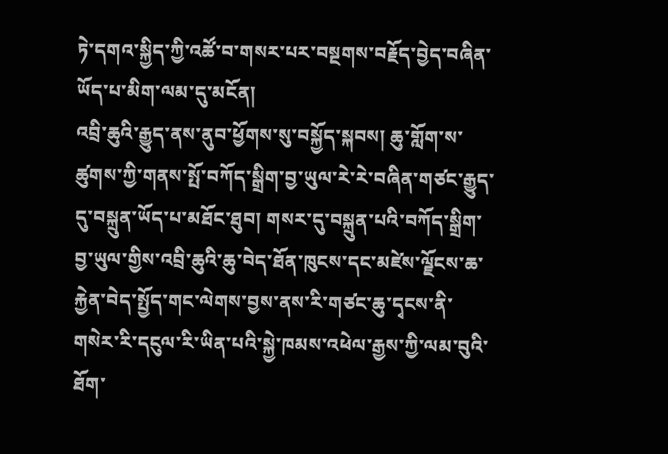ཏེ་དགའ་སྐྱིད་ཀྱི་འཚོ་བ་གསར་པར་བསྔགས་བརྗོད་བྱེད་བཞིན་ཡོད་པ་མིག་ལམ་དུ་མངོན།
འབྲི་ཆུའི་རྒྱུད་ནས་ནུབ་ཕྱོགས་སུ་བསྐྱོད་སྐབས། ཆུ་གློག་ས་ཚུགས་ཀྱི་གནས་སྤོ་བཀོད་སྒྲིག་བྱ་ཡུལ་རེ་རེ་བཞིན་གཙང་རྒྱུད་དུ་བསྐྲུན་ཡོད་པ་མཐོང་ཐུབ། གསར་དུ་བསྐྲུན་པའི་བཀོད་སྒྲིག་བྱ་ཡུལ་གྱིས་འབྲི་ཆུའི་ཆུ་བེད་ཐོན་ཁུངས་དང་མཛེས་ལྗོངས་ཆ་རྐྱེན་བེད་སྤྱོད་གང་ལེགས་བྱས་ནས་རི་གཙང་ཆུ་དྭངས་ནི་གསེར་རི་དངུལ་རི་ཡིན་པའི་སྐྱེ་ཁམས་འཕེལ་རྒྱས་ཀྱི་ལམ་བུའི་ཐོག་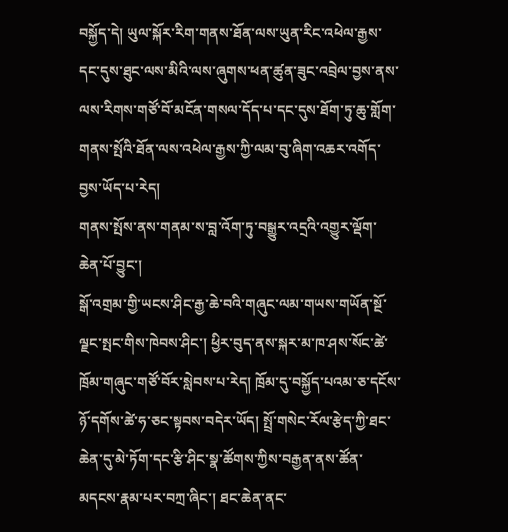བསྐྱོད་དེ། ཡུལ་སྐོར་རིག་གནས་ཐོན་ལས་ཡུན་རིང་འཕེལ་རྒྱས་དང་དུས་ཐུང་ལས་མིའི་ལས་ཞུགས་ཕན་ཚུན་ཟུང་འབྲེལ་བྱས་ནས་ལས་རིགས་གཙོ་བོ་མངོན་གསལ་དོད་པ་དང་དུས་ཐོག་ཏུ་ཆུ་གློག་གནས་སྤོའི་ཐོན་ལས་འཕེལ་རྒྱས་ཀྱི་ལམ་བུ་ཞིག་འཆར་འགོད་བྱས་ཡོད་པ་རེད།
གནས་སྤོས་ནས་གནམ་ས་བླ་འོག་ཏུ་བསྒྱུར་འདྲའི་འགྱུར་ལྡོག་ཆེན་པོ་བྱུང་།
སྒོ་འགྲམ་གྱི་ཡངས་ཤིང་རྒྱ་ཆེ་བའི་གཞུང་ལམ་གཡས་གཡོན་སྔོ་ལྗང་སྤང་གིས་ཁེབས་ཤིང་། ཕྱིར་བུད་ནས་སྐར་མ་ཁ་ཤས་སོང་ཚེ་ཁྲོམ་གཞུང་གཙོ་བོར་སླེབས་པ་རེད། ཁྲོམ་དུ་བསྐྱོད་པའམ་ཅ་དངོས་ཉོ་དགོས་ཚེ་ཧ་ཅང་སྟབས་བདེར་ཡོད། སྤྲོ་གསེང་རོལ་རྩེད་ཀྱི་ཐང་ཆེན་དུ་མེ་ཏོག་དང་རྩི་ཤིང་སྣ་ཚོགས་ཀྱིས་བརྒྱན་ནས་ཚོན་མདངས་རྣམ་པར་བཀྲ་ཞིང་། ཐང་ཆེན་ནང་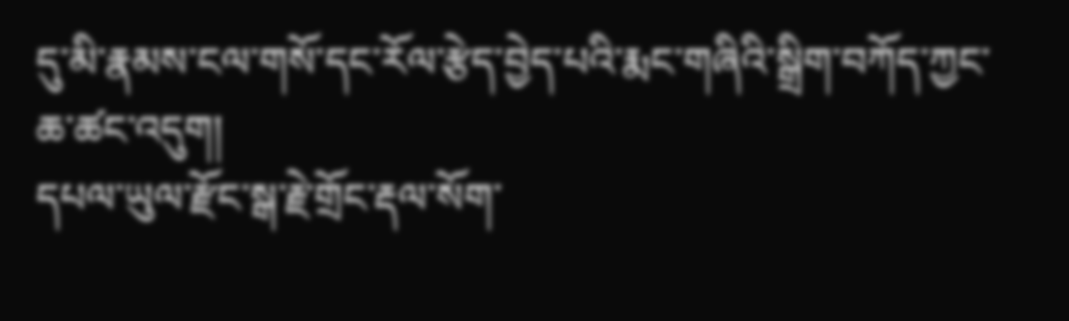དུ་མི་རྣམས་ངལ་གསོ་དང་རོལ་རྩེད་བྱེད་པའི་རྨང་གཞིའི་སྒྲིག་བཀོད་ཀྱང་ཆ་ཚང་འདུག།
དཔལ་ཡུལ་རྫོང་སྒ་རྗེ་གྲོང་རྡལ་སོག་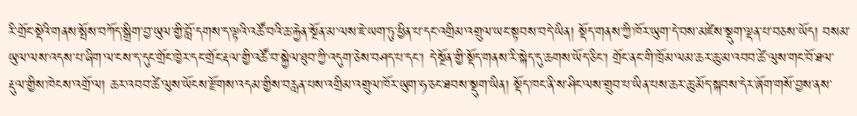རི་གྲོང་སྡེའི་གནས་སྤོས་བཀོད་སྒྲིག་བྱ་ཡུལ་གྱི་བློ་དགས་ད་ལྟའི་འཚོ་བའི་ཆ་རྐྱེན་སྔོན་མ་ལས་ཇེ་ཡག་ཏུ་ཕྱིན་པ་དང་འགྲིམ་འགྲུལ་ཡང་སྟབས་བདེ་ཡིན། སྡོད་གནས་ཀྱི་ཁོར་ཡུག་དེ་བས་མཛེས་སྡུག་ལྡན་པ་བཅས་ཡོད། བསམ་ཡུལ་ལས་འདས་པ་ཞིག་ལ་ངས་ད་དུང་གྲོང་ཁྱེར་དང་གྲོང་རྡལ་གྱི་འཚོ་བ་སྐྱེལ་ཐུབ་ཀྱི་འདུག་ཅེས་བཤད་པ་དང་། དེ་སྔོན་གྱི་སྡོད་གནས་རི་སྐེད་དུ་ཆགས་ཡོད་ཅིང་། གྲོང་ནང་གི་ཁྲོམ་ལམ་ཆར་ཆུ་མ་འབབ་ཚེ་ལུས་གང་བོ་ཐལ་རྡུལ་གྱིས་ཁེངས་འགྲོ་ལ། ཆར་འབབ་ཚེ་ལུས་ཡོངས་རྫོགས་འདམ་གྱིས་བརླན་པས་འགྲིམ་འགྲུལ་ཁོར་ཡུག་ཧ་ཅང་ཐབས་སྡུག་ཡིན། སྡོད་ཁང་ནི་ས་ཤིང་ལས་གྲུབ་པ་ཡིན་པས་ཆར་ཆུ་མོད་སྐབས་དེར་ཞོག་གསོ་བྱས་ནས་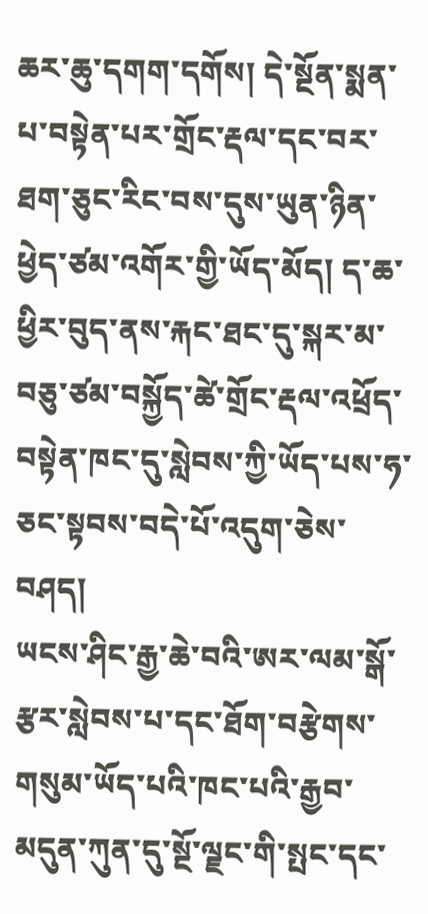ཆར་ཆུ་དགག་དགོས། དེ་སྔོན་སྨན་པ་བསྟེན་པར་གྲོང་རྡལ་དང་བར་ཐག་ཅུང་རིང་བས་དུས་ཡུན་ཉིན་ཕྱེད་ཙམ་འགོར་གྱི་ཡོད་མོད། ད་ཆ་ཕྱིར་བུད་ནས་རྐང་ཐང་དུ་སྐར་མ་བཅུ་ཙམ་བསྐྱོད་ཚེ་གྲོང་རྡལ་འཕྲོད་བསྟེན་ཁང་དུ་སླེབས་ཀྱི་ཡོད་པས་ཧ་ཅང་སྟབས་བདེ་པོ་འདུག་ཅེས་བཤད།
ཡངས་ཤིང་རྒྱ་ཆེ་བའི་ཨར་ལམ་སྒོ་རྩར་སླེབས་པ་དང་ཐོག་བརྩེགས་གསུམ་ཡོད་པའི་ཁང་པའི་རྒྱབ་མདུན་ཀུན་དུ་སྔོ་ལྗང་གི་སྤང་དང་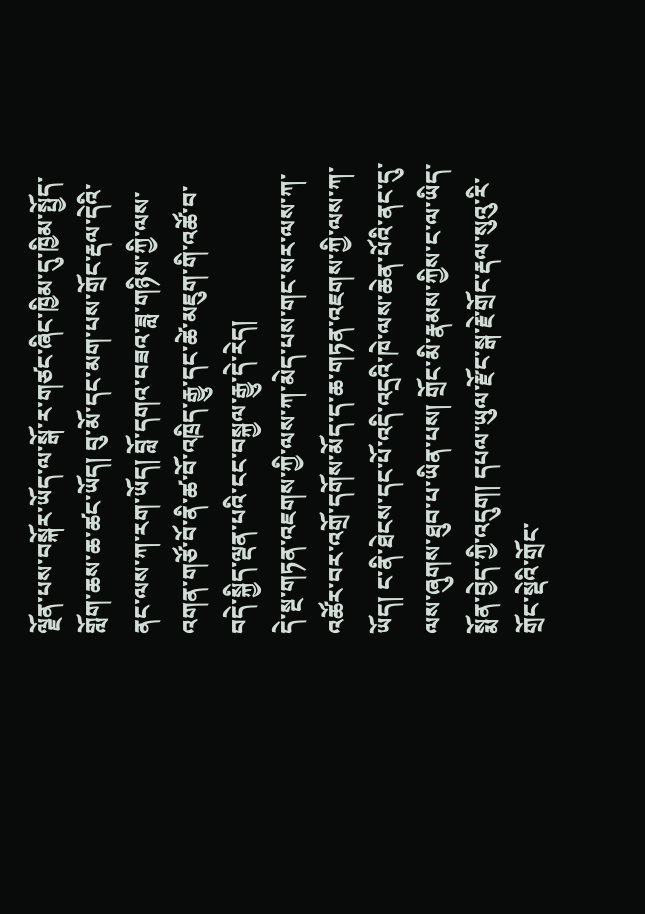ལྗོན་པས་བསྐོར་ཡོད་ལ་སྒོ་ར་གཙང་ཞིང་ཁྱིམ་དུ་ཁྱིམ་སྤྱོད་གློག་ཆས་ཆ་ཚང་ཡོད། བུ་མོ་དང་མག་པས་གྲོང་རྡལ་དེའི་ནང་ལས་ཀ་རག་ཡོད། བློ་དགའ་བཟའ་ཟླ་གཉིས་ཀྱི་ལས་འགན་གཙོ་བོ་ནི་ཚ་བོ་འཁྲིད་རྒྱུ་དང་ཚེ་མཇུག་གི་འཚོ་བ་བདེ་སྐྱིད་ལྡན་པའི་ངང་བསྐྱལ་རྒྱུ་དེ་རེད།
དེ་སྔ་གཏན་འཇགས་ཀྱི་ལས་ཀ་མེད་པས་གང་སར་ལས་ཀ་འཚོར་བར་འགྲོ་དགོས་མོད་ད་ཆ་གཏན་འཇགས་ཀྱི་ལས་ཀ་ཡོད། ང་ནི་ཐེངས་དང་པོ་འདི་འདྲའི་ཁེ་ལས་ཆེན་པོའི་ནང་དུ་ལས་ཞུགས་ཐུབ་པ་ཡིན་པས། གྲོང་མི་རྣམས་ཀྱིས་ང་ལ་ཡིད་སྨོན་བྱེད་ཀྱི་འདུག། དཔལ་ཡུལ་རྫོང་སྒ་རྗེ་གྲོང་རྡལ་སུའུ་རི་གྲོང་སྡེའི་གྲོང་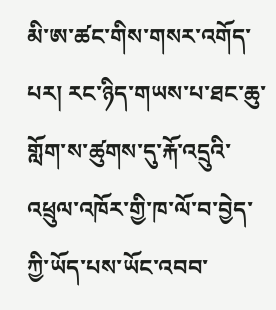མི་ཨ་ཚང་གིས་གསར་འགོད་པར། རང་ཉིད་གཡས་པ་ཐང་ཆུ་གློག་ས་ཚུགས་དུ་རྐོ་འདྲུའི་འཕྲུལ་འཁོར་གྱི་ཁ་ལོ་བ་བྱེད་ཀྱི་ཡོད་པས་ཡོང་འབབ་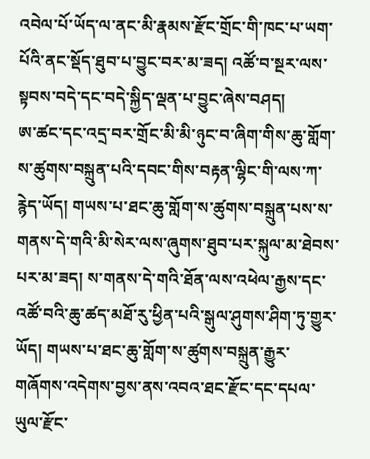འབེལ་པོ་ཡོད་ལ་ནང་མི་རྣམས་རྫོང་གྲོང་གི་ཁང་པ་ཡག་པོའི་ནང་སྡོད་ཐུབ་པ་བྱུང་བར་མ་ཟད། འཚོ་བ་སྔར་ལས་སྟབས་བདེ་དང་བདེ་སྐྱིད་ལྡན་པ་བྱུང་ཞེས་བཤད།
ཨ་ཚང་དང་འདྲ་བར་གྲོང་མི་མི་ཉུང་བ་ཞིག་གིས་ཆུ་གློག་ས་ཚུགས་བསྐྲུན་པའི་དབང་གིས་བརྟན་ལྷིང་གི་ལས་ཀ་རྙེད་ཡོད། གཡས་པ་ཐང་ཆུ་གློག་ས་ཚུགས་བསྐྲུན་པས་ས་གནས་དེ་གའི་མི་སེར་ལས་ཞུགས་ཐུབ་པར་སྐུལ་མ་ཐེབས་པར་མ་ཟད། ས་གནས་དེ་གའི་ཐོན་ལས་འཕེལ་རྒྱས་དང་འཚོ་བའི་ཆུ་ཚད་མཐོ་རུ་ཕྱིན་པའི་སྒུལ་ཤུགས་ཤིག་ཏུ་གྱུར་ཡོད། གཡས་པ་ཐང་ཆུ་གློག་ས་ཚུགས་བསྐྲུན་རྒྱུར་གཞོགས་འདེགས་བྱས་ནས་འབའ་ཐང་རྫོང་དང་དཔལ་ཡུལ་རྫོང་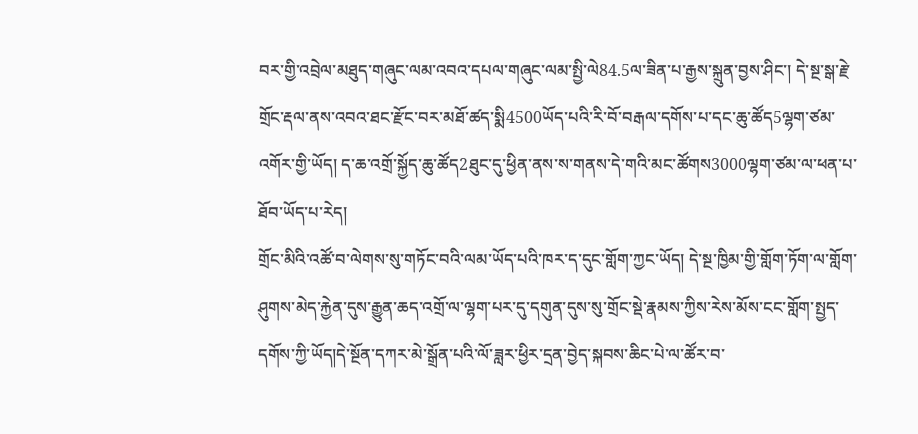བར་གྱི་འབྲེལ་མཐུད་གཞུང་ལམ་འབའ་དཔལ་གཞུང་ལམ་སྤྱི་ལེ84.5ལ་ཟིན་པ་རྒྱས་སྐྲུན་བྱས་ཤིང་། དེ་སྔ་སྒ་རྗེ་གྲོང་རྡལ་ནས་འབའ་ཐང་རྫོང་བར་མཐོ་ཚད་སྨི4500ཡོད་པའི་རི་བོ་བརྒལ་དགོས་པ་དང་ཆུ་ཚོད5ལྷག་ཙམ་འགོར་གྱི་ཡོད། ད་ཆ་འགྲོ་སྐྱོད་ཆུ་ཚོད2ཐུང་དུ་ཕྱིན་ནས་ས་གནས་དེ་གའི་མང་ཚོགས3000ལྷག་ཙམ་ལ་ཕན་པ་ཐོབ་ཡོད་པ་རེད།
གྲོང་མིའི་འཚོ་བ་ལེགས་སུ་གཏོང་བའི་ལམ་ཡོད་པའི་ཁར་ད་དུང་གློག་ཀྱང་ཡོད། དེ་སྔ་ཁྱིམ་གྱི་གློག་ཏོག་ལ་གློག་ཤུགས་མེད་རྐྱེན་དུས་རྒྱུན་ཆད་འགྲོ་ལ་ལྷག་པར་དུ་དགུན་དུས་སུ་གྲོང་སྡེ་རྣམས་ཀྱིས་རེས་མོས་ངང་གློག་སྤྱད་དགོས་ཀྱི་ཡོད།དེ་སྔོན་དཀར་མེ་སྒྲོན་པའི་ལོ་ཟླར་ཕྱིར་དྲན་བྱེད་སྐབས་ཆིང་པེ་ལ་ཚོར་བ་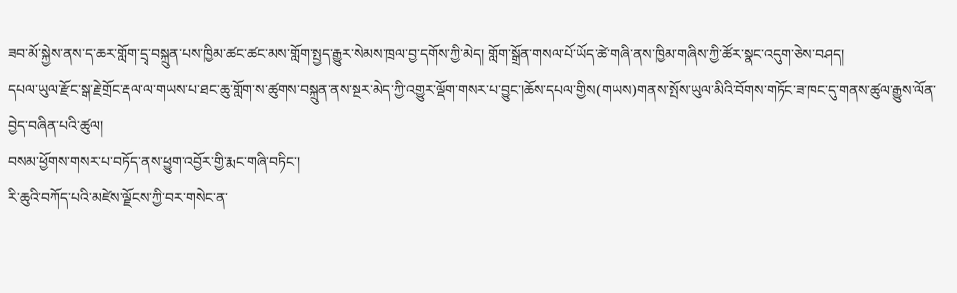ཟབ་མོ་སྐྱེས་ནས་ད་ཆར་གློག་དྲྭ་བསྐྲུན་པས་ཁྱིམ་ཚང་ཚང་མས་གློག་སྤྱད་རྒྱུར་སེམས་ཁྲལ་བྱ་དགོས་ཀྱི་མེད། གློག་སྒྲོན་གསལ་པོ་ཡོད་ཚེ་གཞི་ནས་ཁྱིམ་གཞིས་ཀྱི་ཚོར་སྣང་འདུག་ཅེས་བཤད།
དཔལ་ཡུལ་རྫོང་སྒ་རྗེ་གྲོང་རྡལ་ལ་གཡས་པ་ཐང་ཆུ་གློག་ས་ཚུགས་བསྐྲུན་ནས་སྔར་མེད་ཀྱི་འགྱུར་ལྡོག་གསར་པ་བྱུང་།ཆོས་དཔལ་གྱིས(གཡས)གནས་སྤོས་ཡུལ་མིའི་བོགས་གཏོང་ཟ་ཁང་དུ་གནས་ཚུལ་རྒྱུས་ལོན་བྱེད་བཞིན་པའི་ཚུལ།
བསམ་ཕྱོགས་གསར་པ་བཏོད་ནས་ཕྱུག་འབྱོར་གྱི་རྨང་གཞི་བཏིང་།
རི་ཆུའི་བཀོད་པའི་མཛེས་ལྗོངས་ཀྱི་བར་གསེང་ན་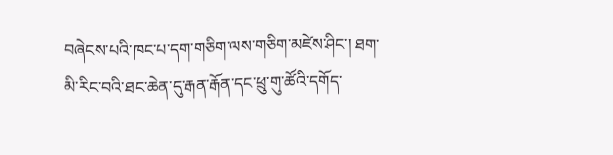བཞེངས་པའི་ཁང་པ་དག་གཅིག་ལས་གཅིག་མཛེས་ཤིང་། ཐག་མི་རིང་བའི་ཐང་ཆེན་དུ་རྒན་རྒོན་དང་ཕྲུ་གུ་ཚོའི་དགོད་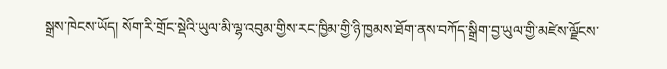སྒྲས་ཁེངས་ཡོད། སོག་རི་གྲོང་སྡེའི་ཡུལ་མི་ལྷ་འབུམ་གྱིས་རང་ཁྱིམ་གྱི་ཉི་ཁྱམས་ཐོག་ནས་བཀོད་སྒྲིག་བྱ་ཡུལ་གྱི་མཛེས་ལྗོངས་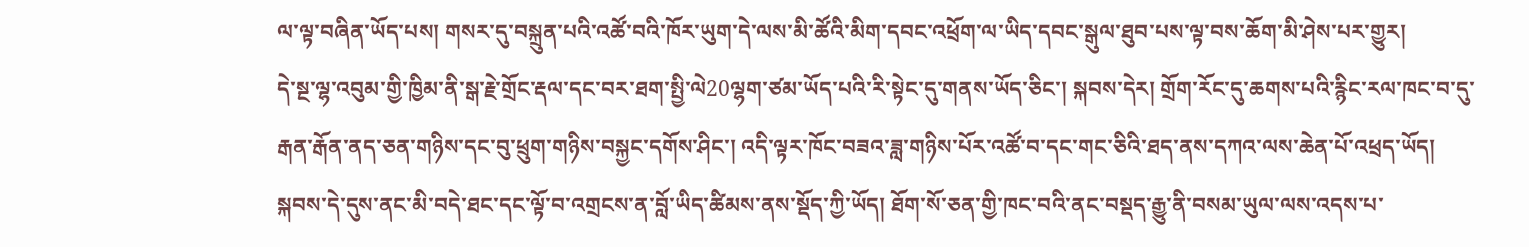ལ་ལྟ་བཞིན་ཡོད་པས། གསར་དུ་བསྐྲུན་པའི་འཚོ་བའི་ཁོར་ཡུག་དེ་ལས་མི་ཚོའི་མིག་དབང་འཕྲོག་ལ་ཡིད་དབང་སྒུལ་ཐུབ་པས་ལྟ་བས་ཆོག་མི་ཤེས་པར་གྱུར།
དེ་སྔ་ལྷ་འབུམ་གྱི་ཁྱིམ་ནི་སྒ་རྗེ་གྲོང་རྡལ་དང་བར་ཐག་སྤྱི་ལེ20ལྷག་ཙམ་ཡོད་པའི་རི་སྟེང་དུ་གནས་ཡོད་ཅིང་། སྐབས་དེར། གྲོག་རོང་དུ་ཆགས་པའི་རྙིང་རལ་ཁང་བ་དུ་རྒན་རྒོན་ནད་ཅན་གཉིས་དང་བུ་ཕྲུག་གཉིས་བསྐྱང་དགོས་ཤིང་། འདི་ལྟར་ཁོང་བཟའ་ཟླ་གཉིས་པོར་འཚོ་བ་དང་གང་ཅིའི་ཐད་ནས་དཀའ་ལས་ཆེན་པོ་འཕྲད་ཡོད།
སྐབས་དེ་དུས་ནང་མི་བདེ་ཐང་དང་ལྟོ་བ་འགྲངས་ན་བློ་ཡིད་ཚིམས་ནས་སྡོད་ཀྱི་ཡོད། ཐོག་སོ་ཅན་གྱི་ཁང་བའི་ནང་བསྡད་རྒྱུ་ནི་བསམ་ཡུལ་ལས་འདས་པ་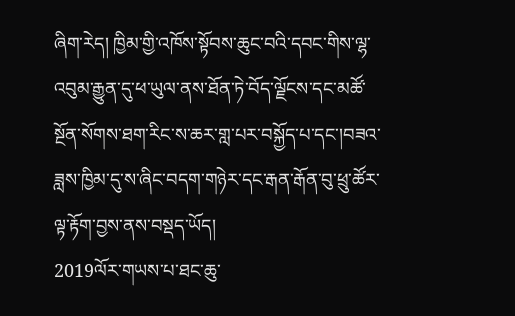ཞིག་རེད། ཁྱིམ་གྱི་འཁོས་སྟོབས་ཆུང་བའི་དབང་གིས་ལྷ་འབུམ་རྒྱུན་དུ་ཕ་ཡུལ་ནས་ཐོན་ཏེ་བོད་ལྗོངས་དང་མཚོ་སྔོན་སོགས་ཐག་རིང་ས་ཆར་གླ་པར་བསྐྱོད་པ་དང་།བཟའ་ཟླས་ཁྱིམ་དུ་ས་ཞིང་བདག་གཉེར་དང་རྒན་རྒོན་བུ་ཕྲུ་ཚོར་ལྟ་རྟོག་བྱས་ནས་བསྡད་ཡོད།
2019ལོར་གཡས་པ་ཐང་ཆུ་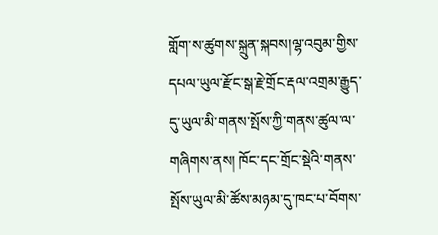གློག་ས་ཚུགས་སྐྲུན་སྐབས།ལྷ་འབུམ་གྱིས་དཔལ་ཡུལ་རྫོང་སྒ་རྗེ་གྲོང་རྡལ་འགྲམ་རྒྱུད་དུ་ཡུལ་མི་གནས་སྤོས་ཀྱི་གནས་ཚུལ་ལ་གཞིགས་ནས། ཁོང་དང་གྲོང་སྡེའི་གནས་སྤོས་ཡུལ་མི་ཚོས་མཉམ་དུ་ཁང་པ་བོགས་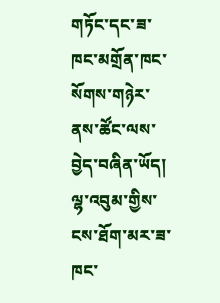གཏོང་དང་ཟ་ཁང་མགྲོན་ཁང་སོགས་གཉེར་ནས་ཚོང་ལས་བྱེད་བཞིན་ཡོད།
ལྷ་འབུམ་གྱིས་ངས་ཐོག་མར་ཟ་ཁང་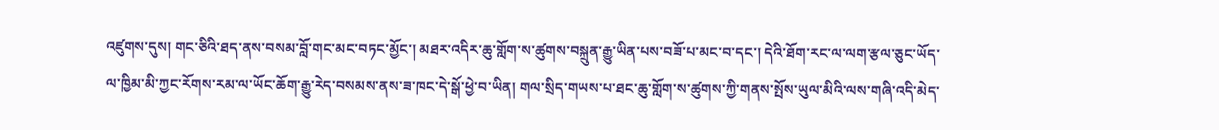འཛུགས་དུས། གང་ཅིའི་ཐད་ནས་བསམ་བློ་གང་མང་བཏང་མྱོང་། མཐར་འདིར་ཆུ་གློག་ས་ཚུགས་བསྐྲུན་རྒྱུ་ཡིན་པས་བཟོ་པ་མང་བ་དང་། དེའི་ཐོག་རང་ལ་ལག་རྩལ་ཅུང་ཡོད་ལ་ཁྱིམ་མི་ཀྱང་རོགས་རམ་ལ་ཡོང་ཆོག་རྒྱུ་རེད་བསམས་ནས་ཟ་ཁང་དེ་སྒོ་ཕྱེ་བ་ཡིན། གལ་སྲིད་གཡས་པ་ཐང་ཆུ་གློག་ས་ཚུགས་ཀྱི་གནས་སྤོས་ཡུལ་མིའི་ལས་གཞི་འདི་མེད་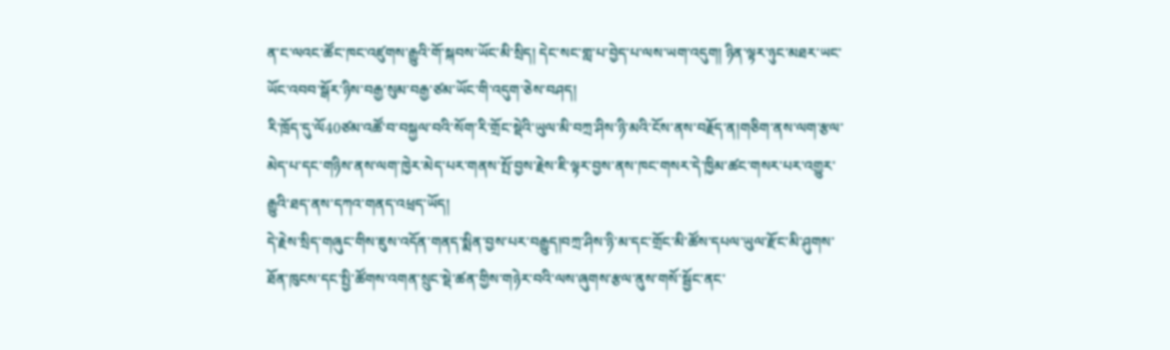ན་ང་ལའང་ཚོང་ཁང་འཛུགས་རྒྱུའི་གོ་སྐབས་ཡོང་མི་སྲིད། དེང་སང་གླ་པ་བྱེད་པ་ལས་ཡག་འདུག། ཉིན་ལྟར་ཉུང་མཐར་ཡང་ཡོང་འབབ་སྒོར་ཉིས་བརྒྱ་སུམ་བརྒྱ་ཙམ་ཡོང་གི་འདུག་ཅེས་བཤད།
རི་ཁྲོད་དུ་ལོ40ཙམ་འཚོ་བ་བསྐྱལ་བའི་སོག་རི་གྲོང་སྡེའི་ཡུལ་མི་བཀྲ་ཤིས་ཉི་མའི་ངོས་ནས་བརྗོད་ན།གཅིག་ནས་ལག་རྩལ་མེད་པ་དང་གཉིས་ནས་ལག་ཁྱེར་མེད་པར་གནས་སྤོ་བྱས་རྗེས་ཇི་ལྟར་བྱས་ནས་ཁང་གསར་དེ་ཁྱིམ་ཚང་གསར་པར་འགྱུར་རྒྱུའི་ཐད་ནས་དཀའ་གནད་འཕྲད་ཡོད།
དེ་རྗེས་སྲིད་གཞུང་གིས་ཇུས་འདོན་གནད་སྨིན་བྱས་པར་བརྒྱུད།བཀྲ་ཤིས་ཉི་མ་དང་གྲོང་མི་ཚོས་དཔལ་ཡུལ་རྫོང་མི་ཤུགས་ཐོན་ཁུངས་དང་སྤྱི་ཚོགས་འགན་སྲུང་སྡེ་ཚན་གྱིས་གཉེར་བའི་ལས་ཞུགས་རྩལ་ནུས་གསོ་སྦྱོང་ནང་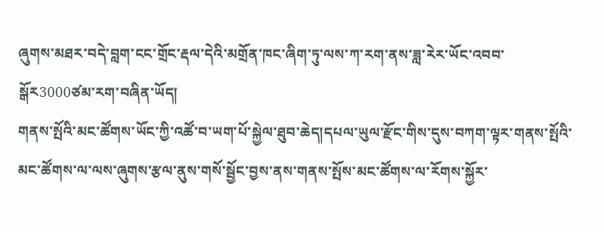ཞུགས་མཐར་བདེ་བླག་ངང་གྲོང་རྡལ་དེའི་མགྲོན་ཁང་ཞིག་ཏུ་ལས་ཀ་རག་ནས་ཟླ་རེར་ཡོང་འབབ་སྒོར3000ཙམ་རག་བཞིན་ཡོད།
གནས་སྤོའི་མང་ཚོགས་ཡོང་ཀྱི་འཚོ་བ་ཡག་པོ་སྐྱེལ་ཐུབ་ཆེད།དཔལ་ཡུལ་རྫོང་གིས་དུས་བཀག་ལྟར་གནས་སྤོའི་མང་ཚོགས་ལ་ལས་ཞུགས་རྩལ་ནུས་གསོ་སྦྱོང་བྱས་ནས་གནས་སྤོས་མང་ཚོགས་ལ་རོགས་སྐྱོར་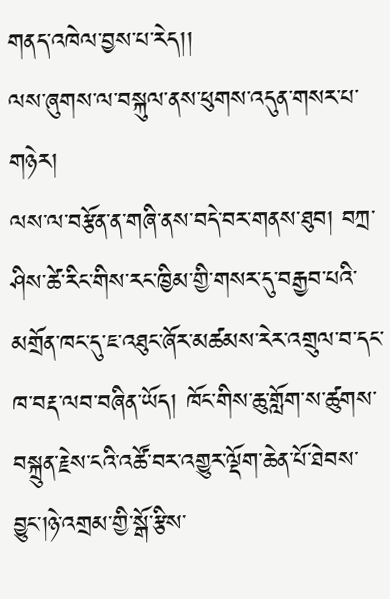གནད་འཁེལ་བྱས་པ་རེད།།
ལས་ཞུགས་ལ་བསྐུལ་ནས་ཕུགས་འདུན་གསར་པ་གཉེར།
ལས་ལ་བརྩོན་ན་གཞི་ནས་བདེ་བར་གནས་ཐུབ། བཀྲ་ཤིས་ཚེ་རིང་གིས་རང་ཁྱིམ་གྱི་གསར་དུ་བརྒྱབ་པའི་མགྲོན་ཁང་དུ་ཇ་འཐུང་ཞོར་མཚམས་རེར་འགྲུལ་བ་དང་ཁ་བརྡ་ལབ་བཞིན་ཡོད། ཁོང་གིས་ཆུ་གློག་ས་ཚུགས་བསྐྲུན་རྗེས་ངའི་འཚོ་བར་འགྱུར་ལྡོག་ཆེན་པོ་ཐེབས་བྱུང་།ཉེ་འགྲམ་གྱི་སྒོ་རྩིས་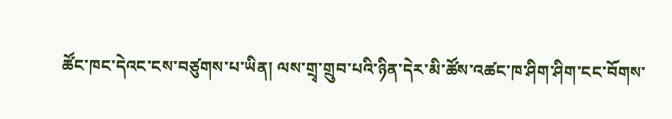ཚོང་ཁང་དེའང་ངས་བཙུགས་པ་ཡིན། ལས་གྲྭ་གྲུབ་པའི་ཉིན་དེར་མི་ཚོས་འཚང་ཁ་ཤིག་ཤིག་ངང་བོགས་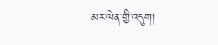མར་ལེན་གྱི་འདུག།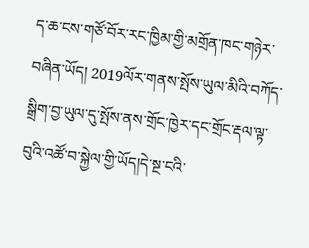ད་ཆ་ངས་གཙོ་བོར་རང་ཁྱིམ་གྱི་མགྲོན་ཁང་གཉེར་བཞིན་ཡོད། 2019ལོར་གནས་སྤོས་ཡུལ་མིའི་བཀོད་སྒྲིག་བྱ་ཡུལ་དུ་སྤོས་ནས་གྲོང་ཁྱེར་དང་གྲོང་རྡལ་ལྟ་བུའི་འཚོ་བ་སྐྱེལ་གྱི་ཡོད།དེ་སྔ་ངའི་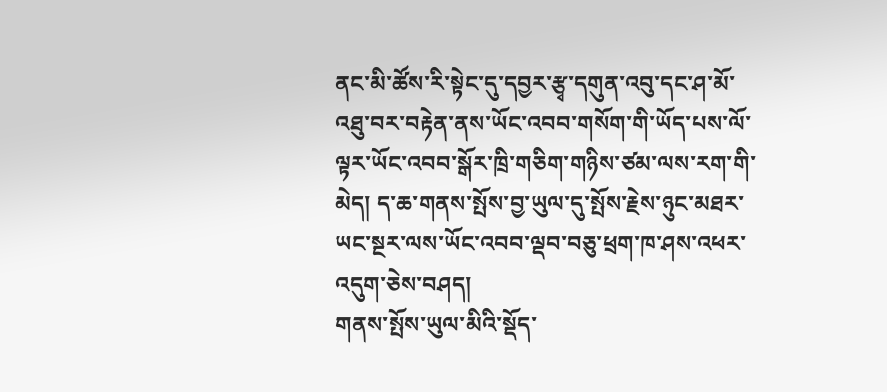ནང་མི་ཚོས་རི་སྟེང་དུ་དབྱར་རྩྭ་དགུན་འབུ་དང་ཤ་མོ་འཐུ་བར་བརྟེན་ནས་ཡོང་འབབ་གསོག་གི་ཡོད་པས་ལོ་ལྟར་ཡོང་འབབ་སྒོར་ཁྲི་གཅིག་གཉིས་ཙམ་ལས་རག་གི་མེད། ད་ཆ་གནས་སྤོས་བྱ་ཡུལ་དུ་སྤོས་རྗེས་ཉུང་མཐར་ཡང་སྔར་ལས་ཡོང་འབབ་ལྡབ་བཅུ་ཕྲག་ཁ་ཤས་འཕར་འདུག་ཅེས་བཤད།
གནས་སྤོས་ཡུལ་མིའི་སྡོད་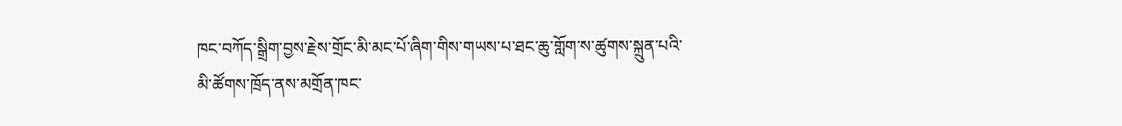ཁང་བཀོད་སྒྲིག་བྱས་རྗེས་གྲོང་མི་མང་པོ་ཞིག་གིས་གཡས་པ་ཐང་ཆུ་གློག་ས་ཚུགས་སྐྲུན་པའི་མི་ཚོགས་ཁྲོད་ནས་མགྲོན་ཁང་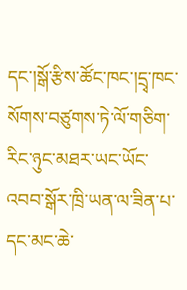དང་།སྒོ་རྩིས་ཚོང་ཁང་།དྲྭ་ཁང་སོགས་བཙུགས་ཏེ་ལོ་གཅིག་རིང་ཉུང་མཐར་ཡང་ཡོང་འབབ་སྒོར་ཁྲི་ཡན་ལ་ཟིན་པ་དང་མང་ཆེ་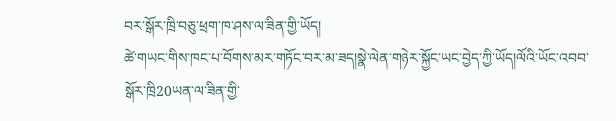བར་སྒོར་ཁྲི་བཅུ་ཕྲག་ཁ་ཤས་ལ་ཟིན་གྱི་ཡོད།
ཚེ་གཡང་གིས་ཁང་པ་བོགས་མར་གཏོང་བར་མ་ཟད།སྣེ་ལེན་གཉེར་སྐྱོང་ཡང་བྱེད་ཀྱི་ཡོད།ལོའི་ཡོང་འབབ་སྒོར་ཁྲི20ཡན་ལ་ཟིན་གྱི་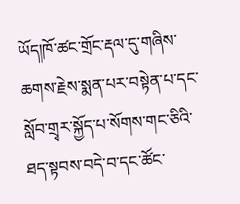ཡོད།ཁོ་ཚང་གྲོང་རྡལ་དུ་གཞིས་ཆགས་རྗེས་སྨན་པར་བསྟེན་པ་དང་སློབ་གྲྭར་སྐྱོད་པ་སོགས་གང་ཅིའི་ཐད་སྟབས་བདེ་བ་དང་ཚོང་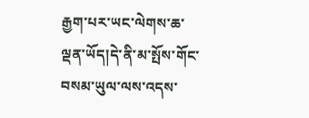རྒྱག་པར་ཡང་ལེགས་ཆ་ལྡན་ཡོད།དེ་ནི་མ་སྤོས་གོང་བསམ་ཡུལ་ལས་འདས་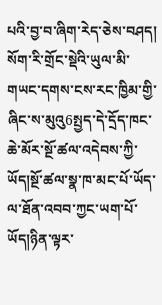པའི་བྱ་བ་ཞིག་རེད་ཅེས་བཤད།
སོག་རི་གྲོང་སྡེའི་ཡུལ་མི་གཡང་དགས་ངས་རང་ཁྱིམ་གྱི་ཞིང་ས་མུའུ6སྤྱད་དེ་དྲོད་ཁང་ཆེ་མོར་སྔོ་ཚལ་འདེབས་ཀྱི་ཡོད།སྔོ་ཚལ་སྣ་ཁ་མང་པོ་ཡོད་ལ་ཐོན་འབབ་ཀྱང་ཡག་པོ་ཡོད།ཉིན་ལྟར་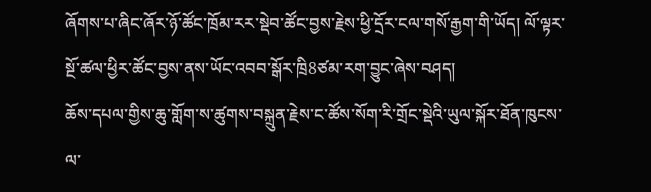ཞོགས་པ་ཞིང་ཞོར་ཉོ་ཚོང་ཁྲོམ་རར་སྡེབ་ཚོང་བྱས་རྗེས་ཕྱི་དྲོར་ངལ་གསོ་རྒྱག་གི་ཡོད། ལོ་ལྟར་སྔོ་ཚལ་ཕྱིར་ཚོང་བྱས་ནས་ཡོང་འབབ་སྒོར་ཁྲི8ཙམ་རག་བྱུང་ཞེས་བཤད།
ཆོས་དཔལ་གྱིས་ཆུ་གློག་ས་ཚུགས་བསྐྲུན་རྗེས་ང་ཚོས་སོག་རི་གྲོང་སྡེའི་ཡུལ་སྐོར་ཐོན་ཁུངས་ལ་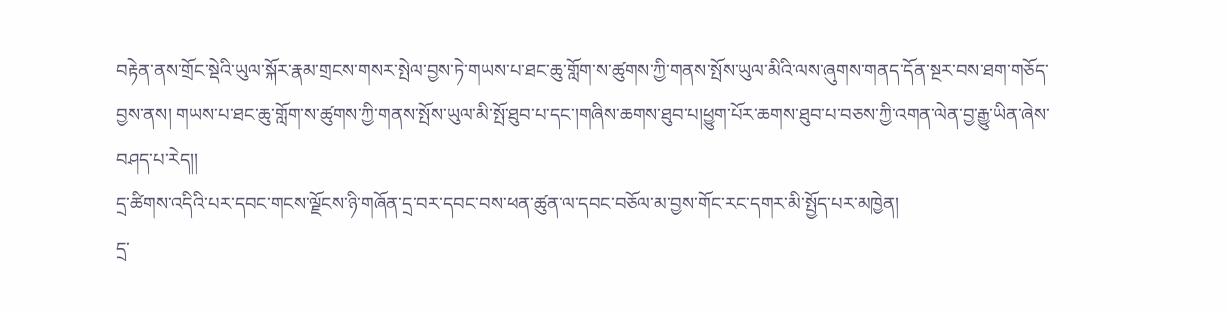བརྟེན་ནས་གྲོང་སྡེའི་ཡུལ་སྐོར་རྣམ་གྲངས་གསར་སྤེལ་བྱས་ཏེ་གཡས་པ་ཐང་ཆུ་གློག་ས་ཚུགས་ཀྱི་གནས་སྤོས་ཡུལ་མིའི་ལས་ཞུགས་གནད་དོན་སྔར་བས་ཐག་གཅོད་བྱས་ནས། གཡས་པ་ཐང་ཆུ་གློག་ས་ཚུགས་ཀྱི་གནས་སྤོས་ཡུལ་མི་སྤོ་ཐུབ་པ་དང་།གཞིས་ཆགས་ཐུབ་པ།ཕྱུག་པོར་ཆགས་ཐུབ་པ་བཅས་ཀྱི་འགན་ལེན་བྱ་རྒྱུ་ཡིན་ཞེས་བཤད་པ་རེད།།
དྲ་ཚིགས་འདིའི་པར་དབང་གངས་ལྗོངས་ཉི་གཞོན་དྲ་བར་དབང་བས་ཕན་ཚུན་ལ་དབང་བཅོལ་མ་བྱས་གོང་རང་དགར་མི་སྤྱོད་པར་མཁྱེན།
དྲ་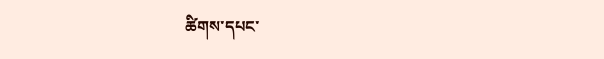ཚིགས་དཔང་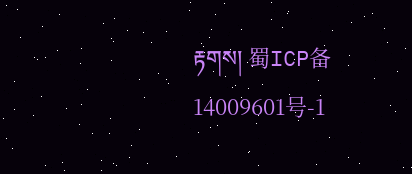རྟགས། 蜀ICP备14009601号-1